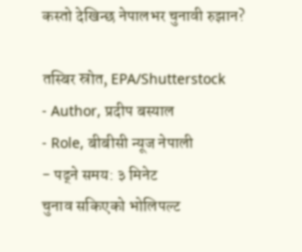कस्तो देखिन्छ नेपालभर चुनावी रुझान?

तस्बिर स्रोत, EPA/Shutterstock
- Author, प्रदीप बस्याल
- Role, बीबीसी न्यूज नेपाली
- पढ्ने समय: ३ मिनेट
चुनाव सकिएको भोलिपल्ट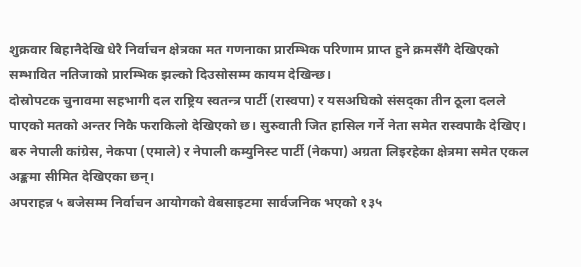शुक्रवार बिहानैदेखि धेरै निर्वाचन क्षेत्रका मत गणनाका प्रारम्भिक परिणाम प्राप्त हुने क्रमसँगै देखिएको सम्भावित नतिजाको प्रारम्भिक झल्को दिउसोसम्म कायम देखिन्छ।
दोस्रोपटक चुनावमा सहभागी दल राष्ट्रिय स्वतन्त्र पार्टी (रास्वपा) र यसअघिको संसद्का तीन ठूला दलले पाएको मतको अन्तर निकै फराकिलो देखिएको छ। सुरुवाती जित हासिल गर्ने नेता समेत रास्वपाकै देखिए।
बरु नेपाली कांग्रेस, नेकपा (एमाले) र नेपाली कम्युनिस्ट पार्टी (नेकपा) अग्रता लिइरहेका क्षेत्रमा समेत एकल अङ्कमा सीमित देखिएका छन्।
अपराहन्न ५ बजेसम्म निर्वाचन आयोगको वेबसाइटमा सार्वजनिक भएको १३५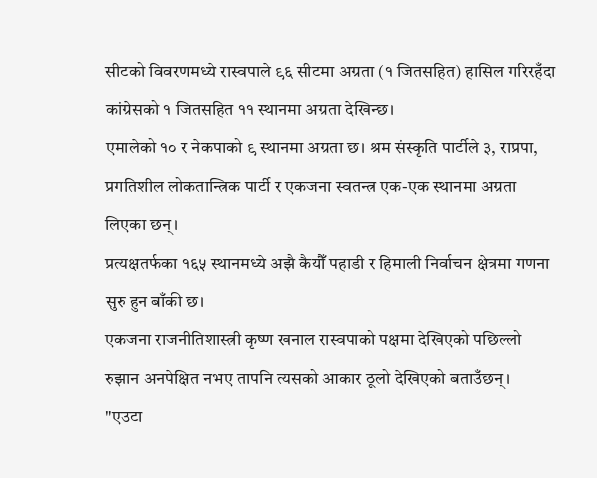सीटको विवरणमध्ये रास्वपाले ९६ सीटमा अग्रता (१ जितसहित) हासिल गरिरहँदा कांग्रेसको १ जितसहित ११ स्थानमा अग्रता देखिन्छ।
एमालेको १० र नेकपाको ९ स्थानमा अग्रता छ। श्रम संस्कृति पार्टीले ३, राप्रपा, प्रगतिशील लोकतान्त्रिक पार्टी र एकजना स्वतन्त्र एक-एक स्थानमा अग्रता लिएका छन्।
प्रत्यक्षतर्फका १६५ स्थानमध्ये अझै कैयौँ पहाडी र हिमाली निर्वाचन क्षेत्रमा गणना सुरु हुन बाँकी छ।
एकजना राजनीतिशास्त्री कृष्ण खनाल रास्वपाको पक्षमा देखिएको पछिल्लो रुझान अनपेक्षित नभए तापनि त्यसको आकार ठूलो देखिएको बताउँछन्।
"एउटा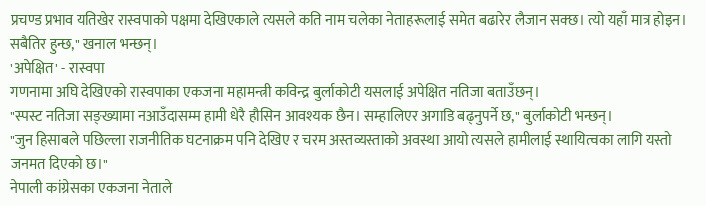प्रचण्ड प्रभाव यतिखेर रास्वपाको पक्षमा देखिएकाले त्यसले कति नाम चलेका नेताहरूलाई समेत बढारेर लैजान सक्छ। त्यो यहाँ मात्र होइन। सबैतिर हुन्छ," खनाल भन्छन्।
'अपेक्षित' - रास्वपा
गणनामा अघि देखिएको रास्वपाका एकजना महामन्त्री कविन्द्र बुर्लाकोटी यसलाई अपेक्षित नतिजा बताउँछन्।
"स्पस्ट नतिजा सङ्ख्यामा नआउँदासम्म हामी धेरै हौसिन आवश्यक छैन। सम्हालिएर अगाडि बढ्नुपर्ने छ," बुर्लाकोटी भन्छन्।
"जुन हिसाबले पछिल्ला राजनीतिक घटनाक्रम पनि देखिए र चरम अस्तव्यस्ताको अवस्था आयो त्यसले हामीलाई स्थायित्वका लागि यस्तो जनमत दिएको छ।"
नेपाली कांग्रेसका एकजना नेताले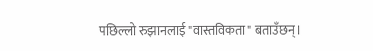पछिल्लो रुझानलाई "वास्तविकता" बताउँछन्।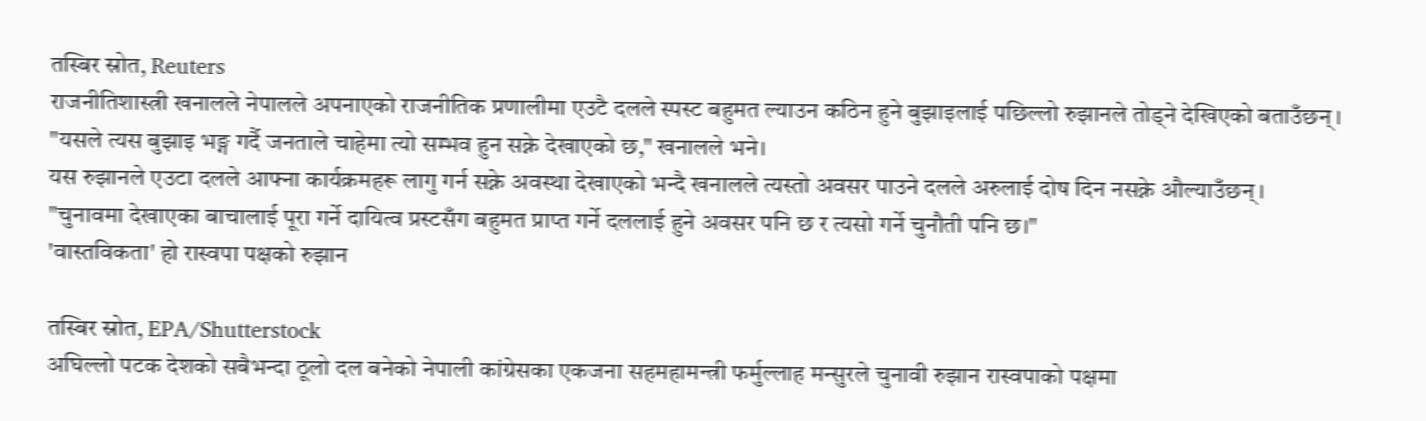तस्बिर स्रोत, Reuters
राजनीतिशास्त्री खनालले नेपालले अपनाएको राजनीतिक प्रणालीमा एउटै दलले स्पस्ट बहुमत ल्याउन कठिन हुने बुझाइलाई पछिल्लो रुझानले तोड्ने देखिएको बताउँछन्।
"यसले त्यस बुझाइ भङ्ग गर्दै जनताले चाहेमा त्यो सम्भव हुन सक्ने देखाएको छ," खनालले भने।
यस रुझानले एउटा दलले आफ्ना कार्यक्रमहरू लागु गर्न सक्ने अवस्था देखाएको भन्दै खनालले त्यस्तो अवसर पाउने दलले अरुलाई दोष दिन नसक्ने औल्याउँछन्।
"चुनावमा देखाएका बाचालाई पूरा गर्ने दायित्व प्रस्टसँग बहुमत प्राप्त गर्ने दललाई हुने अवसर पनि छ र त्यसो गर्ने चुनौती पनि छ।"
'वास्तविकता' हो रास्वपा पक्षको रुझान

तस्बिर स्रोत, EPA/Shutterstock
अघिल्लो पटक देशको सबैभन्दा ठूलो दल बनेको नेपाली कांग्रेसका एकजना सहमहामन्त्री फर्मुल्लाह मन्सुरले चुनावी रुझान रास्वपाको पक्षमा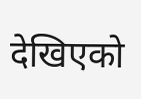देखिएको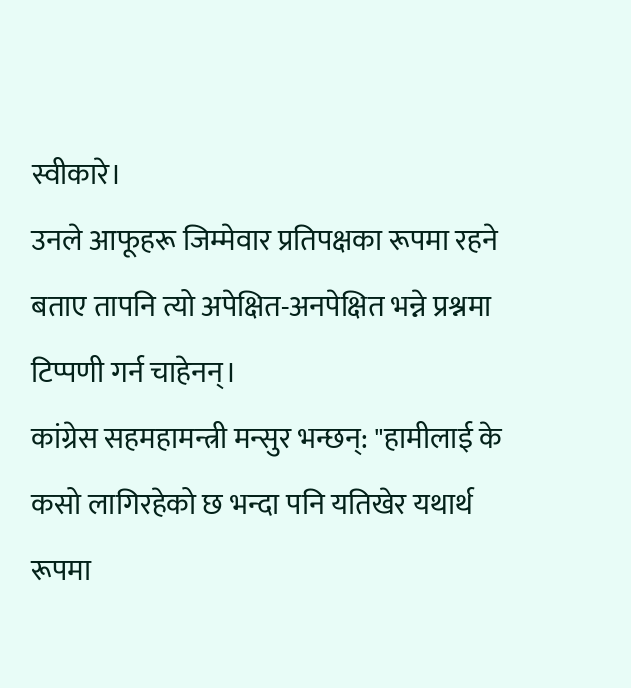स्वीकारे।
उनले आफूहरू जिम्मेवार प्रतिपक्षका रूपमा रहने बताए तापनि त्यो अपेक्षित-अनपेक्षित भन्ने प्रश्नमा टिप्पणी गर्न चाहेनन्।
कांग्रेस सहमहामन्त्री मन्सुर भन्छन्: "हामीलाई के कसो लागिरहेको छ भन्दा पनि यतिखेर यथार्थ रूपमा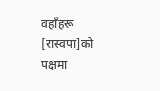वहाँहरू [रास्वपा]को पक्षमा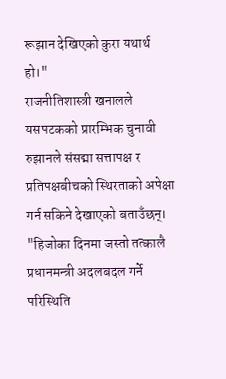रूझान देखिएको कुरा यथार्थ हो।"
राजनीतिशास्त्री खनालले यसपटकको प्रारम्भिक चुनावी रुझानले संसद्मा सत्तापक्ष र प्रतिपक्षबीचको स्थिरताको अपेक्षा गर्न सकिने देखाएको बताउँछन्।
"हिजोका दिनमा जस्तो तत्कालै प्रधानमन्त्री अदलबदल गर्ने परिस्थिति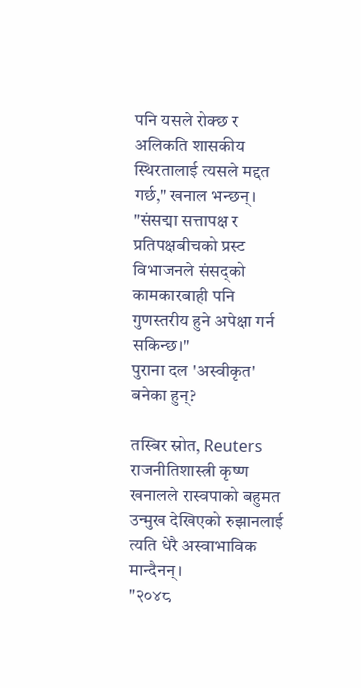पनि यसले रोक्छ र अलिकति शासकीय स्थिरतालाई त्यसले मद्दत गर्छ," खनाल भन्छन्।
"संसद्मा सत्तापक्ष र प्रतिपक्षबीचको प्रस्ट विभाजनले संसद्को कामकारबाही पनि गुणस्तरीय हुने अपेक्षा गर्न सकिन्छ।"
पुराना दल 'अस्वीकृत' बनेका हुन्?

तस्बिर स्रोत, Reuters
राजनीतिशास्त्री कृष्ण खनालले रास्वपाको बहुमत उन्मुख देखिएको रुझानलाई त्यति धेरै अस्वाभाविक मान्दैनन्।
"२०४८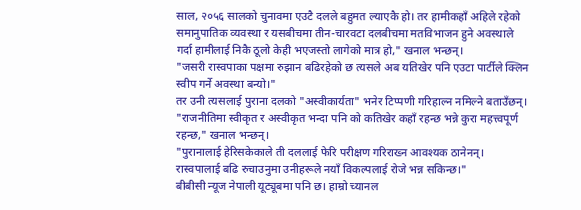साल, २०५६ सालको चुनावमा एउटै दलले बहुमत ल्याएकै हो। तर हामीकहाँ अहिले रहेको समानुपातिक व्यवस्था र यसबीचमा तीन-चारवटा दलबीचमा मतविभाजन हुने अवस्थाले गर्दा हामीलाई निकै ठूलो केही भएजस्तो लागेको मात्र हो," खनाल भन्छन्।
"जसरी रास्वपाका पक्षमा रुझान बढिरहेको छ त्यसले अब यतिखेर पनि एउटा पार्टीले क्लिन स्वीप गर्ने अवस्था बन्यो।"
तर उनी त्यसलाई पुराना दलको "अस्वीकार्यता" भनेर टिप्पणी गरिहाल्न नमिल्ने बताउँछन्।
"राजनीतिमा स्वीकृत र अस्वीकृत भन्दा पनि को कतिखेर कहाँ रहन्छ भन्ने कुरा महत्त्वपूर्ण रहन्छ," खनाल भन्छन्।
"पुरानालाई हेरिसकेकाले ती दललाई फेरि परीक्षण गरिराख्न आवश्यक ठानेनन्। रास्वपालाई बढि रुचाउनुमा उनीहरूले नयाँ विकल्पलाई रोजे भन्न सकिन्छ।"
बीबीसी न्यूज नेपाली यूट्यूबमा पनि छ। हाम्रो च्यानल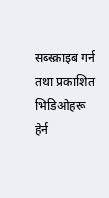सब्स्क्राइब गर्न तथा प्रकाशित भिडिओहरू हेर्न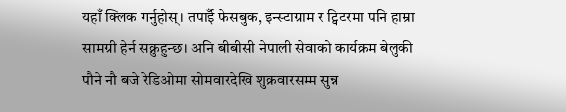यहाँ क्लिक गर्नुहोस्। तपाईँ फेसबुक, इन्स्टाग्राम र ट्विटरमा पनि हाम्रा सामग्री हेर्न सक्नुहुन्छ। अनि बीबीसी नेपाली सेवाको कार्यक्रम बेलुकी पौने नौ बजे रेडिओमा सोमवारदेखि शुक्रवारसम्म सुन्न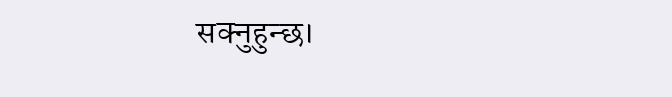सक्नुहुन्छ।